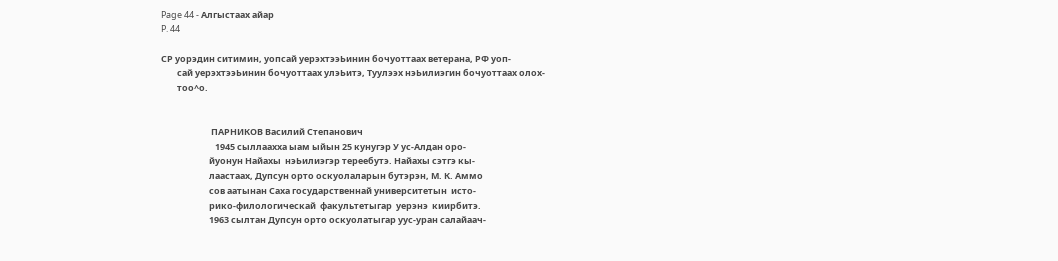Page 44 - Алгыстаах айар
P. 44

СР уорэдин ситимин, уопсай уерэхтээЬинин бочуоттаах ветерана, РФ уоп-
        сай уерэхтээЬинин бочуоттаах улэЬитэ, Туулээх нэЬилиэгин бочуоттаах олох-
        тоо^о.


                         ПАРНИКОВ Василий Степанович
                           1945 сыллаахха ыам ыйын 25 кунугэр У ус-Алдан оро-
                        йуонун Найахы  нэЬилиэгэр тереебутэ. Найахы сэтгэ кы-
                        лаастаах, Дупсун орто оскуолаларын бутэрэн, М. К. Аммо
                        сов аатынан Саха государственнай университетын  исто-
                        рико-филологическай  факультетыгар  уерэнэ  киирбитэ.
                        1963 сылтан Дупсун орто оскуолатыгар уус-уран салайаач-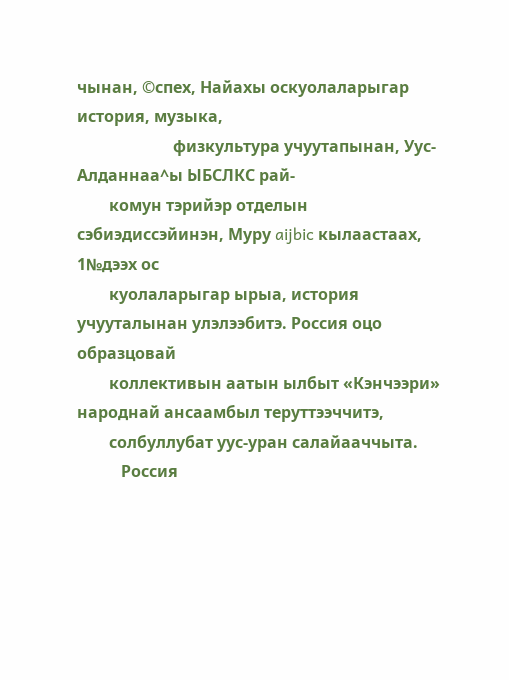чынан, ©спех, Найахы оскуолаларыгар история, музыка,
                        физкультура учуутапынан, Уус-Алданнаа^ы ЫБСЛКС рай-
        комун тэрийэр отделын сэбиэдиссэйинэн, Муру aijbic кылаастаах, 1№дээх ос
        куолаларыгар ырыа, история учууталынан улэлээбитэ. Россия оцо образцовай
        коллективын аатын ылбыт «Кэнчээри» народнай ансаамбыл теруттээччитэ,
        солбуллубат уус-уран салайааччыта.
           Россия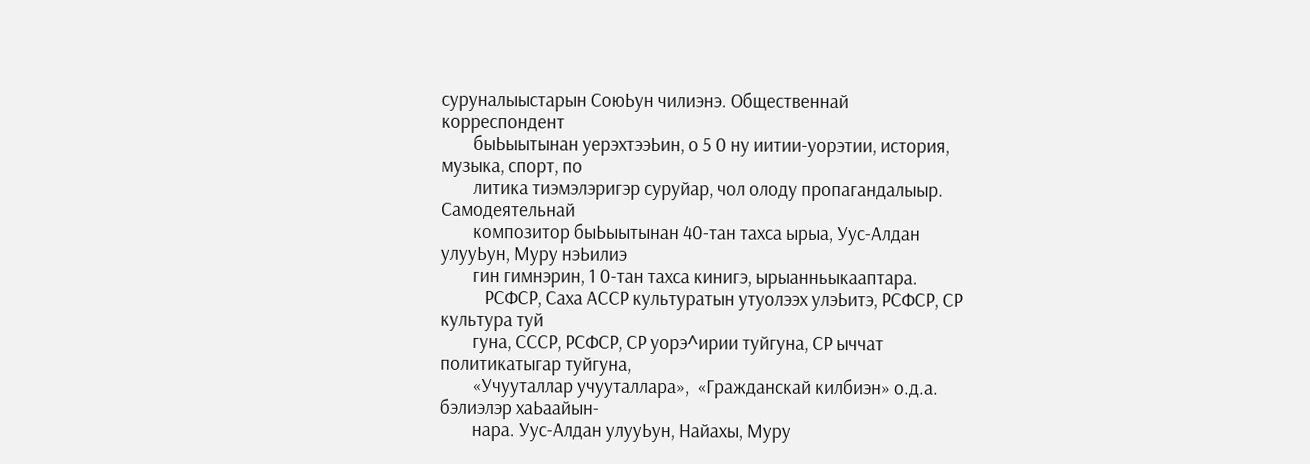суруналыыстарын СоюЬун чилиэнэ. Общественнай корреспондент
        быЬыытынан уерэхтээЬин, о 5 0 ну иитии-уорэтии, история, музыка, спорт, по
        литика тиэмэлэригэр суруйар, чол олоду пропагандалыыр. Самодеятельнай
        композитор быЬыытынан 40-тан тахса ырыа, Уус-Алдан улууЬун, Муру нэЬилиэ
        гин гимнэрин, 1 0-тан тахса кинигэ, ырыанньыкааптара.
           РСФСР, Саха АССР культуратын утуолээх улэЬитэ, РСФСР, СР культура туй
        гуна, СССР, РСФСР, СР уорэ^ирии туйгуна, СР ыччат политикатыгар туйгуна,
        «Учууталлар учууталлара»,  «Гражданскай килбиэн» о.д.а. бэлиэлэр хаЬаайын-
        нара. Уус-Алдан улууЬун, Найахы, Муру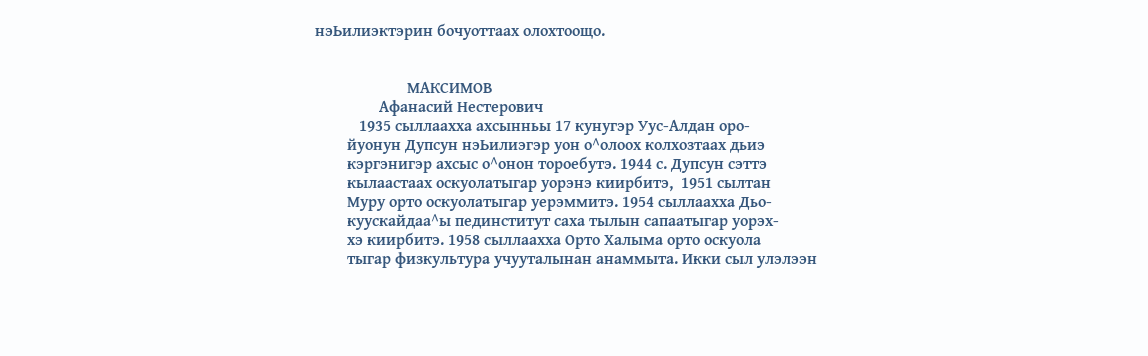нэЬилиэктэрин бочуоттаах олохтоощо.


                       МАКСИМОВ
                Афанасий Нестерович
           1935 сыллаахха ахсынньы 17 кунугэр Уус-Алдан оро-
        йуонун Дупсун нэЬилиэгэр уон о^олоох колхозтаах дьиэ
        кэргэнигэр ахсыс о^онон тороебутэ. 1944 с. Дупсун сэттэ
        кылаастаах оскуолатыгар уорэнэ киирбитэ,  1951 сылтан
        Муру орто оскуолатыгар уерэммитэ. 1954 сыллаахха Дьо-
        куускайдаа^ы пединститут саха тылын сапаатыгар уорэх-
        хэ киирбитэ. 1958 сыллаахха Орто Халыма орто оскуола
        тыгар физкультура учууталынан анаммыта. Икки сыл улэлээн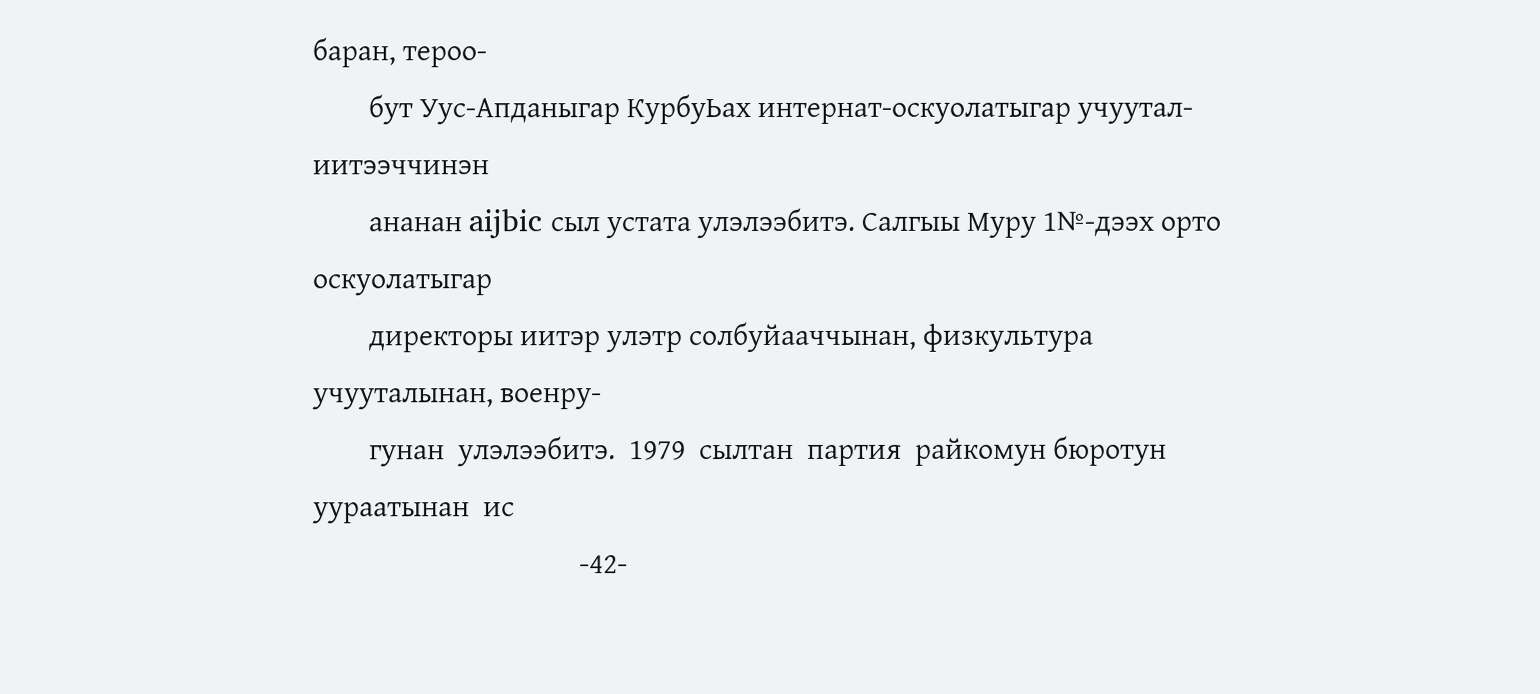баран, тероо-
        бут Уус-Апданыгар КурбуЬах интернат-оскуолатыгар учуутал-иитээччинэн
        ананан aijbic сыл устата улэлээбитэ. Салгыы Муру 1№-дээх орто оскуолатыгар
        директоры иитэр улэтр солбуйааччынан, физкультура учууталынан, военру-
        гунан  улэлээбитэ.  1979  сылтан  партия  райкомун бюротун  уураатынан  ис
                                      -42-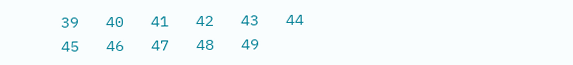39   40   41   42   43   44   45   46   47   48   49